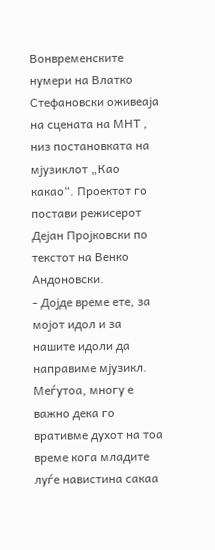Вонвременските нумери на Влатко Стефановски оживеаја на сцената на МНТ , низ постановката на мјузиклот „Као какао“. Проектот го постави режисерот Дејан Пројковски по текстот на Венко Андоновски.
- Дојде време ете, за мојот идол и за нашите идоли да направиме мјузикл. Меѓутоа, многу е важно дека го вративме духот на тоа време кога младите луѓе навистина сакаа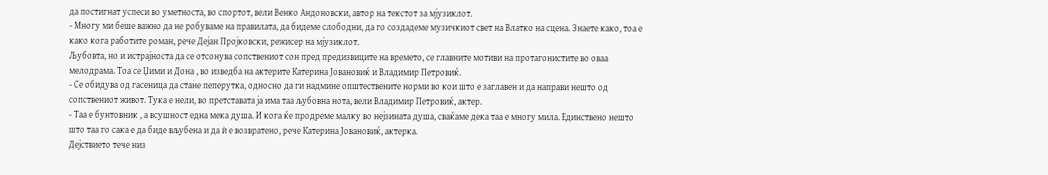да постигнат успеси во уметноста, во спортот, вели Венко Андоновски, автор на текстот за мјузиклот.
- Многу ми беше важно да не робуваме на правилата, да бидеме слободни, да го создадеме музичкиот свет на Влатко на сцена. Знаете како, тоа е како кога работите роман, рече Дејан Пројковски, режисер на мјузиклот.
Љубовта, но и истрајноста да се отсонува сопствениот сон пред предизвиците на времето, се главните мотиви на протагонистите во оваа мелодрама. Тоа се Џими и Дона , во изведба на актерите Катерина Јовановиќ и Владимир Петровиќ.
- Се обидува од гасеница да стане пеперутка, односно да ги надмине општествените норми во кои што е заглавен и да направи нешто од сопствениот живот. Тука е нели, во претставата ја има таа љубовна нота, вели Владимир Петровиќ, актер.
- Таа е бунтовник , а всушност една мека душа. И кога ќе продреме малку во нејзината душа, сваќаме дека таа е многу мила. Единствено нешто што таа го сака е да биде вљубена и да ѝ е возвратено, рече Катерина Јовановиќ, актерка.
Дејствието тече низ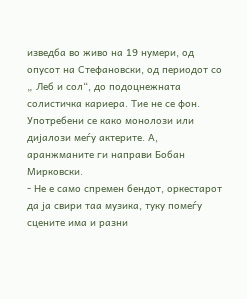изведба во живо на 19 нумери, од опусот на Стефановски, од периодот со „ Леб и сол“, до подоцнежната солистичка кариера. Тие не се фон. Употребени се како монолози или дијалози меѓу актерите. А, аранжманите ги направи Бобан Мирковски.
- Не е само спремен бендот, оркестарот да ја свири таа музика, туку помеѓу сцените има и разни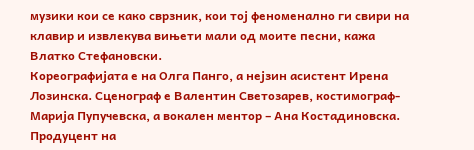музики кои се како сврзник, кои тој феноменално ги свири на клавир и извлекува вињети мали од моите песни, кажа Влатко Стефановски.
Кореографијата е на Олга Панго, а нејзин асистент Ирена Лозинска. Сценограф е Валентин Светозарев, костимограф- Марија Пупучевска, а вокален ментор – Ана Костадиновска. Продуцент на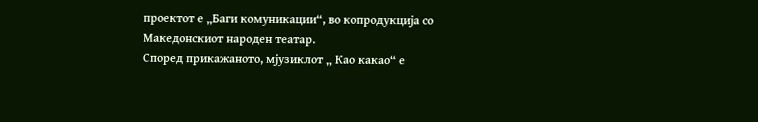проектот е „Баги комуникации“, во копродукција со Македонскиот народен театар.
Според прикажаното, мјузиклот „ Као какао“ е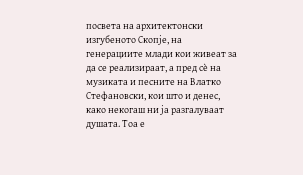посвета на архитектонски изгубеното Скопје, на генерациите млади кои живеат за да се реализираат, а пред сѐ на музиката и песните на Влатко Стефановски, кои што и денес, како некогаш ни ја разгалуваат душата. Тоа е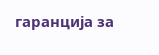гаранција за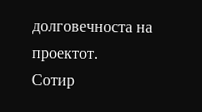долговечноста на проектот.
Сотир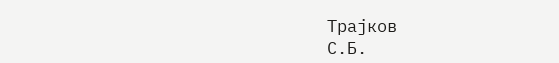Трајков
С.Б.